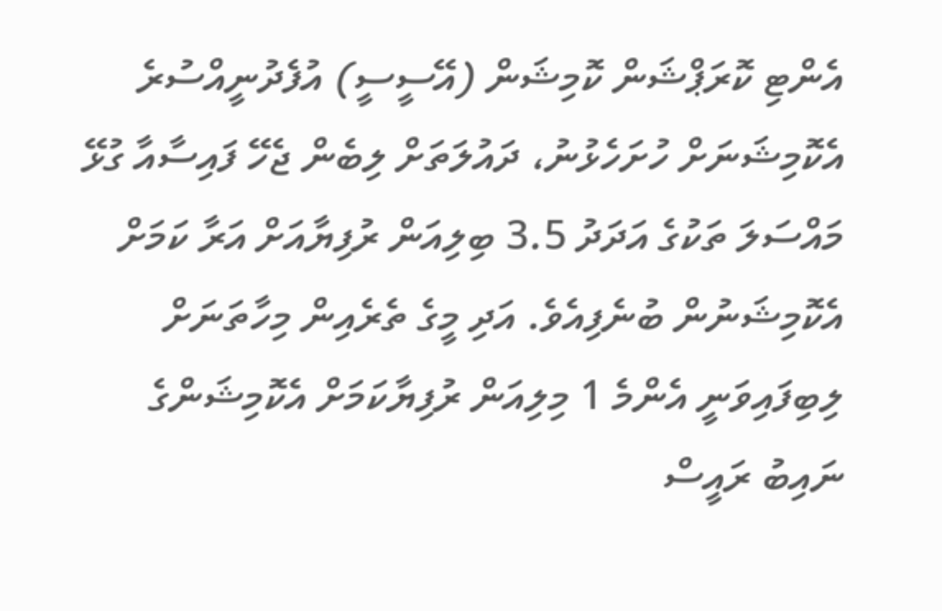އެންޓި ކޮރަޕްޝަން ކޮމިޝަން (އޭސީސީ) އުފެދުނީއްސުރެ އެކޮމިޝަނަށް ހުށަހެޅުނު، ދައުލަތަށް ލިބެން ޖެހޭ ފައިސާއާ ގުޅޭ މައްސަލަ ތަކުގެ އަދަދު 3.5 ބިލިއަން ރުފިޔާއަށް އަރާ ކަމަށް އެކޮމިޝަނުން ބުނެފިއެވެ. އަދި މީގެ ތެރެއިން މިހާތަނަށް ލިބިފައިވަނީ އެންމެ 1 މިލިއަން ރުފިޔާކަމަށް އެކޮމިޝަންގެ ނައިބު ރައީސް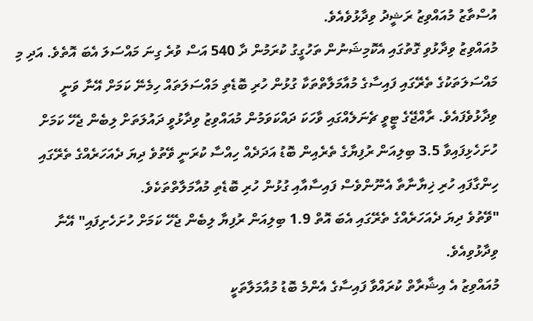އުސްތާޒު މުއައްވިޒު ރަޝީދު ވިދާޅުވެއެވެ.
މުއައްވިޒު ވިދާޅުވި ގޮތުގައި އެކޮމިޝަނުން ތަހުގީގު ކުރަމުން ދާ 540 އަސް ވުރެ ގިނަ މައްސަލަ އެބަ އޮތެވެ. އަދި މި މައްސަލަތަކުގެ ތެރޭގައި ފައިސާގެ މުއާމަލާތްތަކާ ގުޅުން ހުރި ބޮޑެތި މައްސަލަތައް ހިމެނޭ ކަމަށް އޭނާ ވަނީ ވިދާޅުވެފައެވެ. ރާއްޖޭގެ ޓީވީ ޗެނަލެއްގައި ވާހަކަ ދައްކަވަމުން މުއައްވިޒު ވިދާޅުވީ ދައުލަތަށް ލިބެން ޖެހޭ ކަމަށް ހުށަހެޅިފައިވާ 3.5 ބިލިއަން ރުފިޔާގެ ތެރެއިން ބޮޑު އަދަދެއް ހިއްސާ ކުރަނީ ވޭތުވެ ދިޔަ ދެއަހަރެއްގެ ތެރޭގައި ހިންގާފައި ހުރި ޚިޔާނާތާ އެނޫންވެސް ފައިސާއާއި ގުޅުން ހުރި ބޮޑެތި މުއާމަލާތްތަކެވެ.
"ވޭތުވެ ދިޔަ ދެއަހަރެއްގެ ތެރޭގައި އެބަ އޮތް 1.9 ބިލިއަން ރުފިޔާ ލިބެން ޖެހޭ ކަމަށް ހުށަހެށިފައި" އޭނާ ވިދާޅުވިއެވެ.
މުއައްވިޒު އެ އިޝާރާތް ކުރައްވާ ފައިސާގެ އެންމެ ބޮޑު މުއާމަލާތަކީ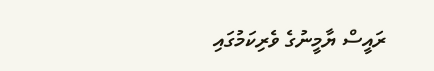ރައީސް ޔާމީނުގެ ވެރިކަމުގައި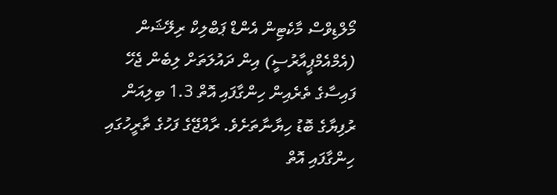މޯލްޑިވްސް މާކެޓިން އެންޑް ޕަބްލިކް ރިލޭޝަން (އެމްއެމްޕީއާރުސީ) އިން ދައުލަތަށް ލިބެން ޖެހޭ ފައިސާގެ ތެރެއިން ހިންގާފައި އޮތް 1.3 ބިލިއަން ރުފިޔާގެ ބޮޑު ހިޔާނާތަށެވެ. ރާއްޖޭގެ ފަހުގެ ތާރީހުގައި ހިންގާފައި އޮތް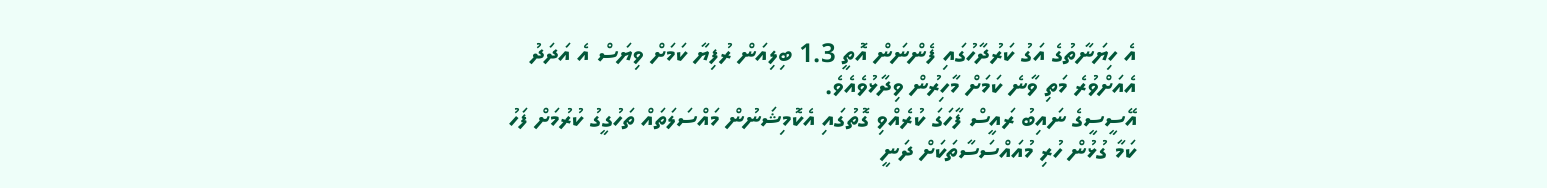އެ ހިޔަނާތުގެ އަގު ކަރުދާހުގައި ފެންނަން އޮތީ 1.3 ބިލިއަން ރުފިޔާ ކަމަށް ވިޔަސް އެ އަދަދު އެއަށްވުރެ މަތި ވާނެ ކަމަށް މާހިރުން ވިދާޅުވެއެވެ.
އޭސީސީގެ ނައިބު ރައީސް ފާހަގަ ކުރެއްވި ގޮތުގައި އެކޮމިޝަނުން މައްސަލަތައް ތަހުގީގު ކުރުމަށް ފަހު ކަމާ ގުޅުން ހުރި މުއައްސަސާތަކަށް ދަނީ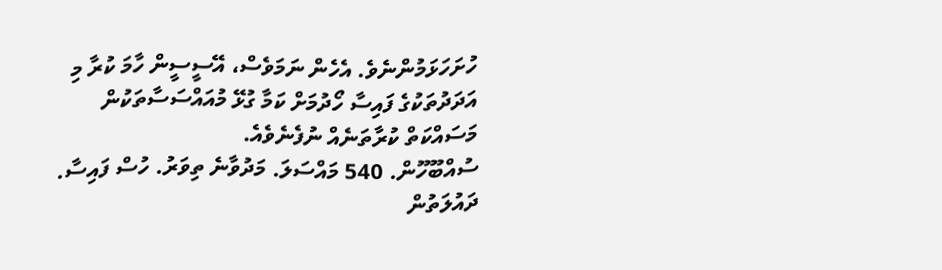ހުށަހަޅަމުންނެވެ. އެހެން ނަމަވެސް، އޭސީސީން ހާމަ ކުރާ މި އަދަދުތަކުގެ ފައިސާ ހޯދުމަށް ކަމާ ގުޅޭ މުއައްސަސާތަކުން މަސައްކަތް ކުރާތަނެއް ނުފެނެވެއެ.
ސުއްބޫހޫން. 540 މައްސަލަ. މަދުވާނެ ތިވަރު. ހުސް ފައިސާ. ދައުލަތުން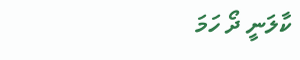ކާލަނީ ދޯ ހަމަ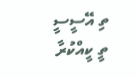ތި އޭސީސީ ތީ ކީއްކުރާ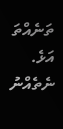ތަނެއްތަ އަޅެ. ނެތެއްނު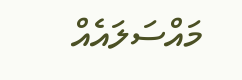މައްސަލައެއް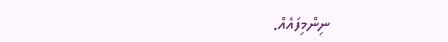ނިންމިފައެއް.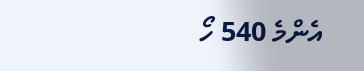އެންމެ 540 ހޯ